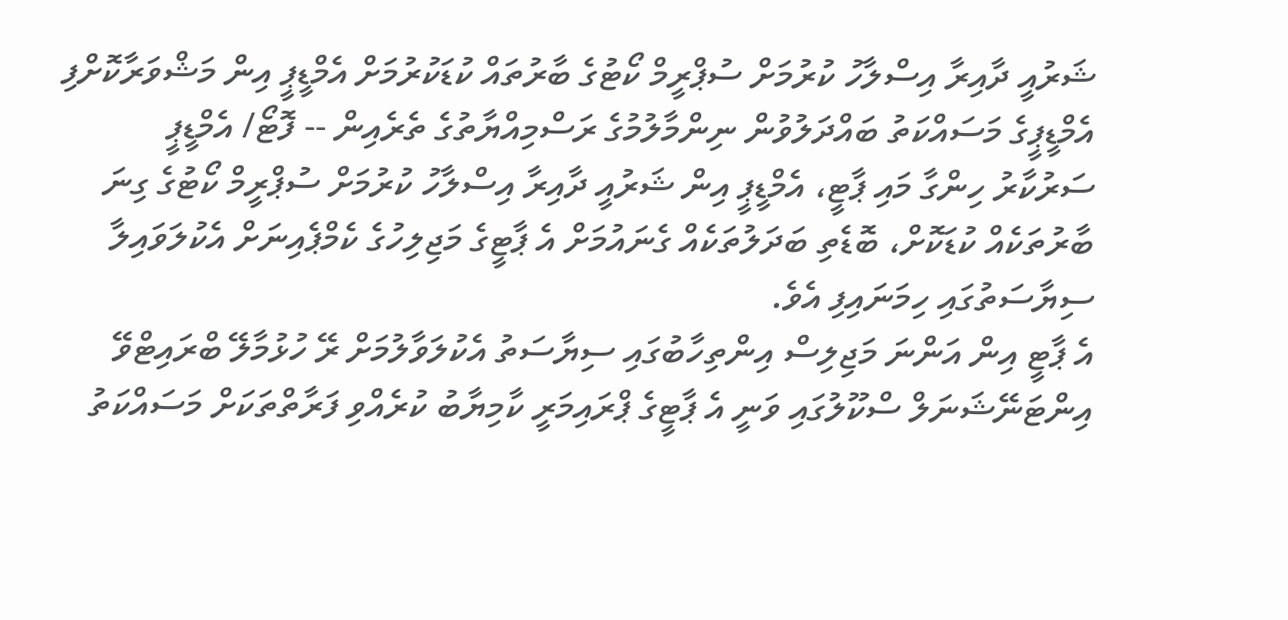ޝަރުއީ ދާއިރާ އިސްލާހު ކުރުމަށް ސުޕްރީމް ކޯޓުގެ ބާރުތައް ކުޑަކުރުމަށް އެމްޑީޕީ އިން މަޝްވަރާކޮށްފި
އެމްޑީޕީގެ މަސައްކަތު ބައްދަލުވުން ނިންމާލުމުގެ ރަސްމިއްޔާތުގެ ތެރެއިން -- ފޮޓޯ/ އެމްޑީޕީ
ސަރުކާރު ހިންގާ މައި ޕާޓީ، އެމްޑީޕީ އިން ޝަރުއީ ދާއިރާ އިސްލާހު ކުރުމަށް ސުޕްރީމް ކޯޓުގެ ގިނަ ބާރުތަކެއް ކުޑަކޮށް، ބޮޑެތި ބަދަލުތަކެއް ގެނައުމަށް އެ ޕާޓީގެ މަޖިލިހުގެ ކެމްޕެއިނަށް އެކުލަވައިލާ ސިޔާސަތުގައި ހިމަނައިފި އެވެ.
އެ ޕާޓީ އިން އަންނަ މަޖިލިސް އިންތިހާބުގައި ސިޔާސަތު އެކުލަވާލުމަށް ރޭ ހުޅުމާލޭ ބްރައިޓްވޭ އިންޓަނޭޝަނަލް ސްކޫލުގައި ވަނީ އެ ޕާޓީގެ ޕްރައިމަރީ ކާމިޔާބު ކުރެއްވި ފަރާތްތަކަށް މަސައްކަތު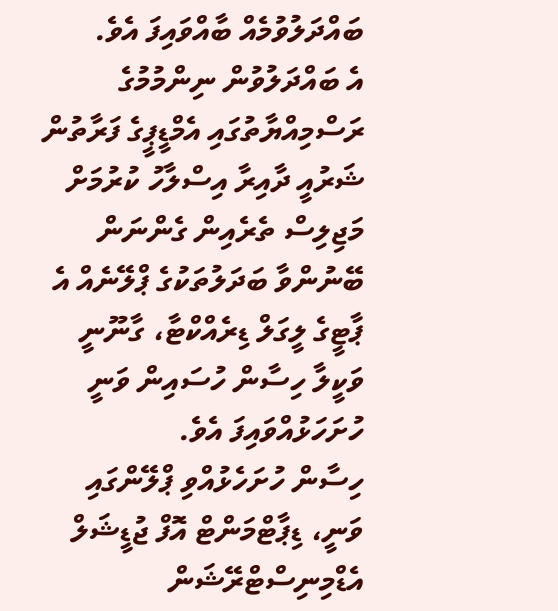ބައްދަލުވުމެއް ބާއްވައިފަ އެވެ.
އެ ބައްދަލުވުން ނިންމުމުގެ ރަސްމިއްޔާތުގައި އެމްޑީޕީގެ ފަރާތުން ޝަރުއީ ދާއިރާ އިސްލާހު ކުރުމަށް މަޖިލިސް ތެރެއިން ގެންނަން ބޭނުންވާ ބަދަލުތަކުގެ ޕްލޭނެއް އެ ޕާޓީގެ ލީގަލް ޑިރެއްކްޓާ، ގާނޫނީ ވަކީލާ ހިސާން ހުސައިން ވަނީ ހުށަހަޅުއްވައިފަ އެވެ.
ހިސާން ހުށަހެޅުއްވި ޕްލޭންގައި ވަނީ، ޑިޕާޓްމަންޓް އޮފް ޖުޑީޝަލް އެޑްމިނިސްޓްރޭޝަން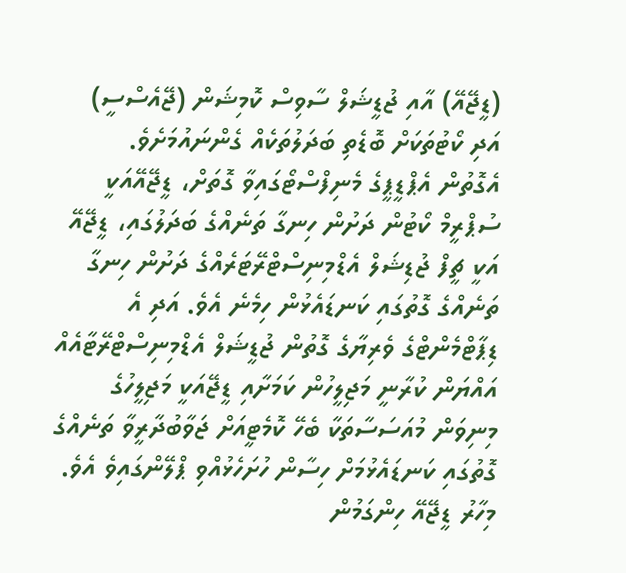(ޑީޖޭއޭ) އާއި ޖުޑީޝަލް ސާވިސް ކޮމިޝަން (ޖޭއެސްސީ) އަދި ކޯޓުތަކަށް ބޮޑެތި ބަދަލުތަކެއް ގެންނައުމަށެވެ.
އެގޮތުން އެޕްޑީޕީގެ މެނިފްސްޓޯގައިވާ ގޮތަށް، ޑީޖޭއޭއަކީ ސުޕްރީމް ކޯޓުން ދަށުން ހިނގާ ތަނެއްގެ ބަދަލުގައި، ޑީޖޭއޭ އަކީ ޗީފް ޖުޑިޝަލް އެޑްމިނިސްޓްރޭޓަރެއްގެ ދަށުން ހިނގާ ތަނެއްގެ ގޮތުގައި ކަނޑައެޅުން ހިމެނެ އެވެ. އަދި އެ ޑިޕާޓްމެންޓްގެ ވެރިޔާގެ ގޮތުން ޖުޑީޝަލް އެޑްމިނިސްޓްރޭޓާއެއް އައްޔަން ކުރާނީ މަޖިލީހުން ކަމަށާއި ޑީޖޭއަކީ މަޖިލީހުގެ މިނިވަން މުއަސަސާތަކާ ބެހޭ ކޮމެޓީއަށް ޖަވާބުދާރީވާ ތަނެއްގެ ގޮތުގައި ކަނޑައެޅުމަށް ހިސާން ހުށަހެޅުއްވި ޕްލޭންގައިވެ އެވެ.
މިހާރު ޑީޖޭއޭ ހިންގަމުން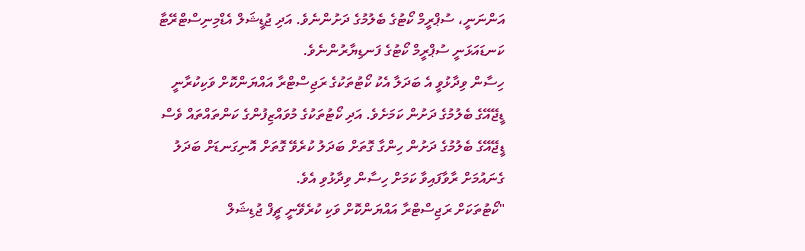އަންނަނީ، ސުޕްރީމް ކޯޓުގެ ބެލުމުގެ ދަށުންނެވެ. އަދި ޖުޑީޝަލް އެޑްމިނިސްޓްރޭޓާ ކަނޑައަޅަނީ ސުޕްރީމް ކޯޓުގެ ފަނޑިޔާރުންނެވެ.
ހިސާން ވިދާޅުވީ އެ ބަދަލާ އެކު ކޯޓުތަކުގެ ރަޖިސްޓްރާ އައްޔަންކޮށް ވަކިކުރާނީ ޑީޖޭއޭގެ ބެލުމުގެ ދަށުން ކަމަށެވެ. އަދި ކޯޓުތަކުގެ މުވައްޒިފުންގެ ކަންތައްތައް ވެސް ޑީޖޭއޭގެ ބެލުމުގެ ދަށުން ހިންގާ ގޮތަށް ބަދަލު ކުރެވޭ ގޮތަށް އޮނިގަނޑަށް ބަދަލު ގެނައުމަށް ރާވާފައިވާ ކަމަށް ހިސާން ވިދާޅުވި އެވެ.
"ކޯޓުތަކަށް ރަޖިސްޓްރާ އައްޔަންކޮށް ވަކި ކުރެވޭނީ ޗީފް ޖުޑިޝަލް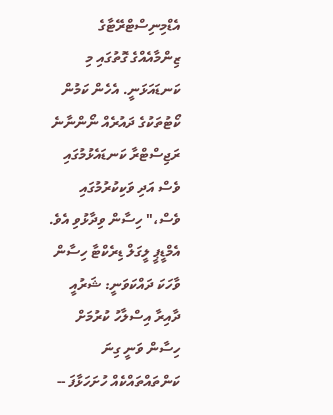އެޑްމިނިސްޓްރޭޓާގެ ޒިންމާއެއްގެ ގޮތުގައި މި ކަނޑައަޅަނީ. އެހެން ކަމުން ކޯޓުތަކުގެ ދައުރެއް ނޯންނާނެ ރަޖިސްޓްރާ ކަނޑައެޅުމުގައި ވެސް އަދި ވަކިކުރުމުގައި ވެސް،" ހިސާން ވިދާޅުވި އެވެ.
އެމްޑީޕީ ލީގަލް ޑިރެކްޓާ ހިސާން ވާހަކަ ދައްކަވަނީ: ޝަރުއީ ދާއިރާ އިސްލާހު ކުރުމަށް ހިސާން ވަނީ ގިނަ ކަންތައްތައްކެއް ހުށަހަޅާފަ --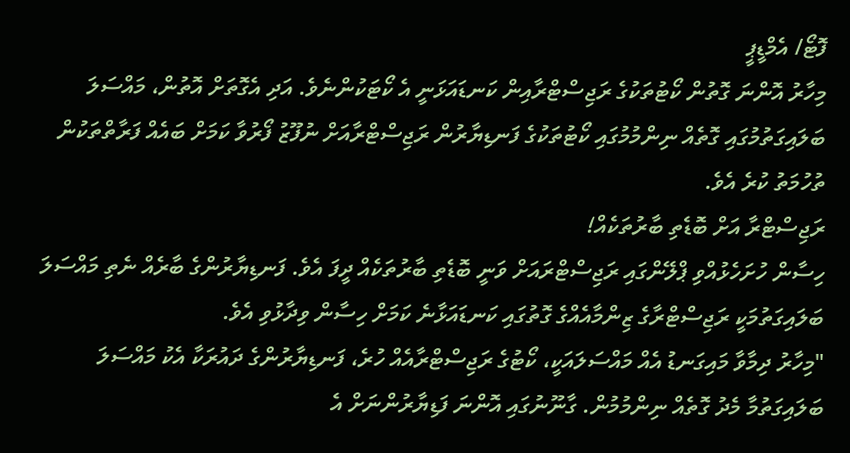ފޮޓޯ/ އެމްޑީޕީ
މިހާރު އޮންނަ ގޮތުން ކޯޓުތަކުގެ ރަޖިސްޓްރާއިން ކަނޑައަޅަނީ އެ ކޯޓަކުންނެވެ. އަދި އެގޮތަށް އޮތުން، މައްސަލަ ބަލައިގަތުމުގައި ގޮތެއް ނިންމުމުގައި ކޯޓުތަކުގެ ފަނޑިޔާރުން ރަޖިސްޓްރާއަށް ނުފޫޒު ފޯރުވާ ކަމަށް ބައެއް ފަރާތްތަކުން ތުހުމަތު ކުރެ އެވެ.
ރަޖިސްޓްރާ އަށް ބޮޑެތި ބާރުތަކެއް!
ހިސާން ހުށަހެޅުއްވި ޕްލޭންގައި ރަޖިސްޓްރައަށް ވަނީ ބޮޑެތި ބާރުތަކެއް ދީފަ އެވެ. ފަނޑިޔާރުންގެ ބާރެއް ނެތި މައްސަލަ ބަލައިގަތުމަކީ ރަޖިސްޓްރާގެ ޒިންމާއެއްގެ ގޮތުގައި ކަނޑައަޅާނެ ކަމަށް ހިސާން ވިދާޅުވި އެވެ.
"މިހާރު ދިމާވާ މައިގަނޑު އެއް މައްސަލައަކީ، ކޯޓުގެ ރަޖިސްޓްރާއެއް ހުރެ، ފަނޑިޔާރުންގެ ދައުރަކާ އެކު މައްސަލަ ބަލައިގަތުމާ މެދު ގޮތެއް ނިންމުމުން. ގާނޫނުގައި އޮންނަ ފަޑިޔާރުންނަށް އެ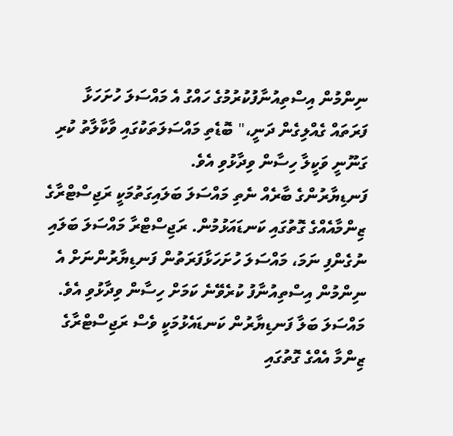ނިންމުން އިސްތިއުނާފުކުރުމުގެ ހައްގު އެ މައްސަލަ ހުށަހަޅާ ފަރަތައް ގެއްލިގެން ދަނީ،" ބޮޑެތި މައްސަލަތަކުގައި ވާކާލާތު ކުރި ގަނޫނީ ވަކީލާ ހިސާން ވިދާޅުވި އެވެ.
ފަނޑިޔާރުންގެ ބާރެއް ނެތި މައްސަލަ ބަލައިގަތުމަކީ ރަޖިސްޓްރާގެ ޒިންމާއެއްގެ ގޮތުގައި ކަނޑައަޅުމުން. ރަޖިސްޓްރާ މައްސަލަ ބަލައި ނުގެންފި ނަމަ، މައްސަލަ ހުށަހަޅާފަރަތުން ފަނޑިޔާރުންނަށް އެ ނިންމުން އިސްތިއުނާފު ކުރެވޭނެ ކަމަށް ހިސާން ވިދާޅުވި އެވެ.
މައްސަލަ ބަލާ ފަނޑިޔާރުން ކަނޑައެޅުމަކީ ވެސް ރަޖިސްޓްރާގެ ޒިންމާ އެއްގެ ގޮތުގައި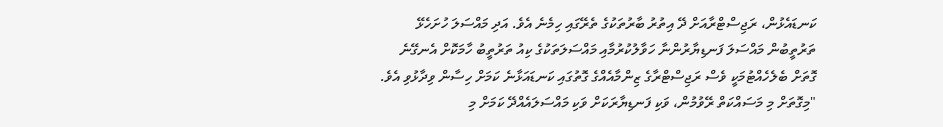ކަނޑައެޅުން، ރަޖިސްޓްރާއަށް ދޭ އިތުރު ބާރުތަކުގެ ތެރޭގައި ހިމެނެ އެވެ. އަދި މައްސަލަ ހުށަހެޅޭ ތަރުތީބުން މައްސަލަ ފަނޑިޔާރުންނާ ހަވާލުކުރުމާއި މައްސަލަތަކުގެ ކިއު ތަރުތީބު ހާމަކޮށް އެނގޭނެ ގޮތަށް ބެލެހެއްޓުމަކީ ވެސް ރަޖިސްޓްރާގެ ޒިންމާއެއްގެ ގޮތުގައި ކަނޑައަޅާނެ ކަމަށް ހިސާން ވިދާޅުވި އެވެ.
"މިގޮތަށް މި މަސައްކަތް ރޭވުމުން، ވަކި ފަނޑިޔާރަކަށް ވަކި މައްސަލައެއްދޭ ކަމަށް މި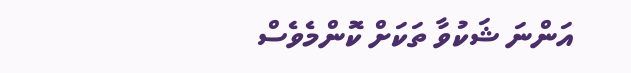އަންނަ ޝަކުވާ ތަކަށް ކޮންމެވެސް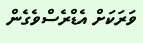ވަރަކަށް އެޑްރެސްވެގެން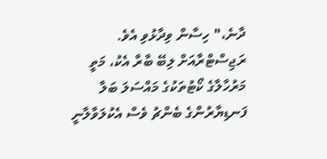ދާނެ،" ހިސާން ވިދާޅުވި އެވެ.
ރަޖިސްޓްރާއަށް ލިބޭ ބާރާ އެކު، މަތީ މަރުހާލާގެ ކޯޓުތަކުގެ މައްސަލަ ބަލާ ފަނޑިޔާރުންގެ ބެންޗު ވެސް އެކުލަވާލާނީ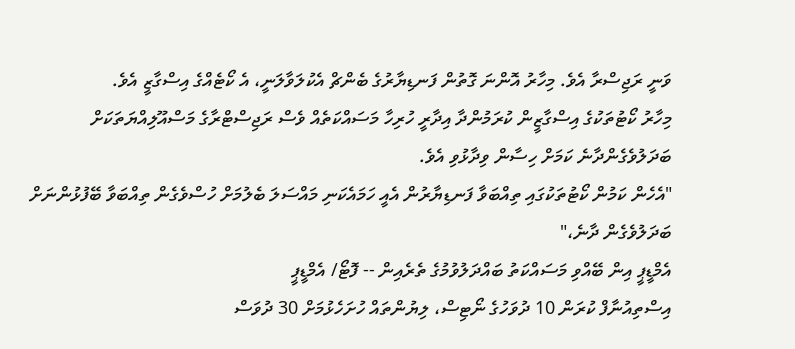ވަނީ ރަޖިސްރާ އެވެ. މިހާރު އޮންނަ ގޮތުން ފަނޑިޔާރުގެ ބެންޗް އެކުލަވާލަނީ، އެ ކޯޓެއްގެ އިސްގާޒީ އެވެ.
މިހާރު ކޯޓުތަކުގެ އިސްގާޒީން ކުރަމުންދާ އިދާރީ ހުރިހާ މަސައްކަތެއް ވެސް ރަޖިސްޓްރާގެ މަސްއޫލިއްޔަތަކަށް ބަދަލުވެގެންދާނެ ކަމަށް ހިސާން ވިދާޅުވި އެވެ.
"އެހެން ކަމުން ކޯޓުތަކުގައި ތިއްބަވާ ފަނޑިޔާރުން އެއީ ހަމައެކަނި މައްސަލަ ބެލުމަށް ހުސްވެގެން ތިއްބަވާ ބޭފުޅުންނަށް ބަދަލުވެގެން ދާނެ،"
އެމްޑީޕީ އިން ބޭއްވި މަސައްކަތު ބައްދަލުވުމުގެ ތެރެއިން -- ފޮޓޯ/ އެމްޑީޕީ
އިސްތިއުނާފް ކުރަން 10 ދުވަހުގެ ނޯޓިސް، ލިޔުންތައް ހުށަހެޅުމަށް 30 ދުވަސް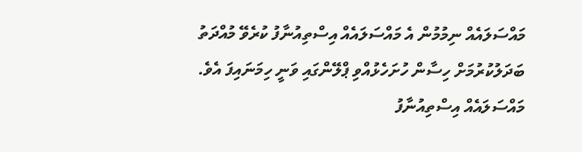މައްސަލައެއް ނިމުމުން އެ މައްސަލައެއް އިސްތިއުނާފު ކުރެވޭ މުއްދަތު ބަދަލުކުރުމަށް ހިސާން ހުށަހެޅުއްވި ޕްލޭންގައި ވަނީ ހިމަނައިފަ އެވެ.
މައްސަލައެއް އިސްތިއުނާފު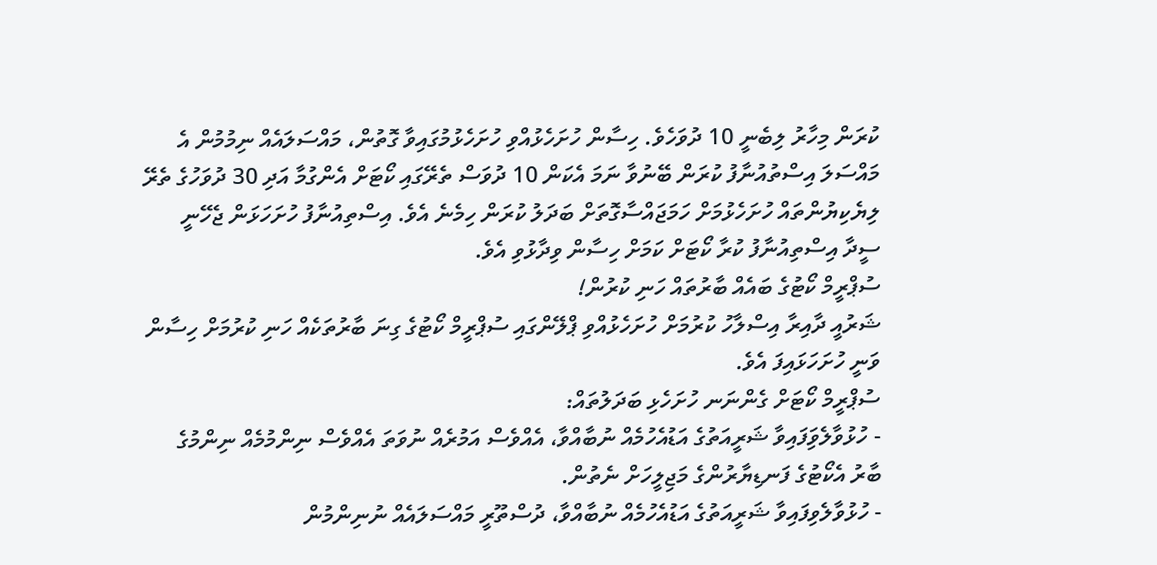ކުރަން މިހާރު ލިބެނީ 10 ދުވަހެވެ. ހިސާން ހުށަހެޅުއްވި ހުށަހެޅުމުގައިވާ ގޮތުން، މައްސަލައެއް ނިމުމުން އެ މައްސަލަ އިސްތުއުނާފު ކުރަން ބޭނުވާ ނަމަ އެކަން 10 ދުވަސް ތެރޭގައި ކޯޓަށް އެންގުމާ އަދި 30 ދުވަހުގެ ތެރޭ ލިޔެކިޔުންތައް ހުށަހެޅުމަށް ހަމަޖައްސާގޮތަށް ބަދަލު ކުރަން ހިމެނެ އެވެ. އިސްތިއުނާފު ހުށަހަޅަން ޖެހޭނީ ސީދާ އިސްތިއުނާފު ކުރާ ކޯޓަށް ކަމަށް ހިސާން ވިދާޅުވި އެވެ.
ސުޕްރީމް ކޯޓުގެ ބައެއް ބާރުތައް ހަނި ކުރުން!
ޝަރުއީ ދާއިރާ އިސްލާހު ކުރުމަށް ހުށަހެޅުއްވި ޕްލޭންގައި ސުޕްރީމް ކޯޓުގެ ގިނަ ބާރުތަކެއް ހަނި ކުރުމަށް ހިސާން ވަނީ ހުށަހަޅައިފަ އެވެ.
ސުޕްރީމް ކޯޓަށް ގެންނަނ ހުށަހެޅި ބަދަލުތައް:
- ހުޅުވާލެވިަފައިވާ ޝަރީއަތުގެ އަޑުއެހުމެއް ނުބާއްވާ، އެއްވެސް އަމުރެއް ނުވަތަ އެއްވެސް ނިންމުމެއް ނިންމުގެ ބާރު އެކޯޓުގެ ފަނޑިޔާރުންގެ މަޖިލީހަށް ނެތުން.
- ހުޅުވާލެވިފައިވާ ޝަރީއަތުގެ އަޑުއެހުމެއް ނުބާއްވާ، ދުސްތޫރީ މައްސަލައެއް ނުނިންމުން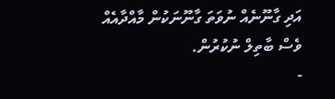އަދި ގާނޫނެއް ނުވަތަ ގާނޫނަކުން މާއްދާއެއް ވެސް ބާތިލް ނުކުރުން.
-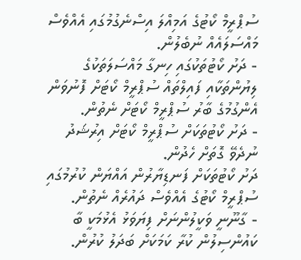ސުޕްރީމް ކޯޓުގެ އަމިއްލަ އިސްނެގުމުގައި އެއްވެސް މައްސަލައެއް ނުބެލުން.
- ދަށު ކޯޓުތަކުގައި ހިނގާ މައްސަލަތަކުގެ ލިޔުންތަކާއި ފައިލްތައް ސުޕްރީމް ކޯޓަށް ފޮނުވަން އެންގުމުގެ ބާރު ސުޕްރީމް ކޯޓަށް ނެތުން.
- ދަށު ކޯޓުތަކަށް ސުޕްރީމް ކޯޓަށް އިރުޝަދު ނުދެވޭ ގޮތަށް ހެދުން.
ދަށު ކޯޓުތަކަށް ފަނޑިޔާރުން އައްޔަން ކުރުމުގައި ސުޕްރީމް ކޯޓުގެ އެއްވެސް ދައުރެއް ނެތުން.
- ގާނޫނީ ވަކީލުންނަށް ފިޔަވަޅު އެޅުމަކީ ބާ ކައުންސިލުން ކުރާ ކަމަކަށް ބަދަލު ކުރުން.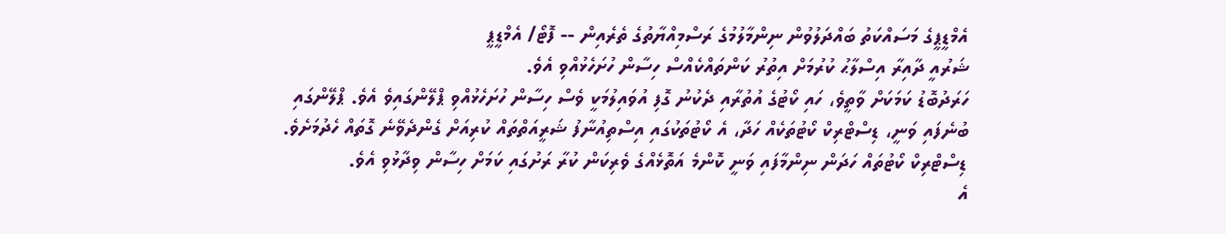އެމްޑީޕީގެ މަސައްކަތު ބައްދަލުވުން ނިންމާލުމުގެ ރަސްމިއްޔާތުގެ ތެރެއިން -- ފޮޓޯ/ އެމްޑީޕީ
ޝަރުއީ ދާއިރާ އިސްލާޙު ކުރުމަށް އިތުރު ކަންތައްކެއްސް ހިސާން ހުށަހެޅުއްވި އެވެ.
ހަރަދުބޮޑު ކަމަކަށް ވާތީވެ، ހައި ކޯޓުގެ އުތުރާއި ދެކުނު ގޮފި އުވައިލުމަކީ ވެސް ހިސާން ހުށަހެޅުއްވި ޕްލޭންގައިވެ އެވެ. ޕްލޭންގައި ބުނެފައި ވަނީ، ޑިސްޓްރިކް ކޯޓުތަކެއް ހަދާ، އެ ކޯޓުތަކުގައި އިސްތިއުނާފު ޝަރީއަތްތައް ކުރިއަށް ގެންދެވޭނެ ގޮތައް ހެދުމަށެވެ. ޑިސްޓްރިކް ކޯޓުތައް ހަދަން ނިންމާފައި ވަނީ ކޮންމެ އަތޮޅެއްގެ ވެރިކަން ކުރާ ރަށުގައި ކަމަށް ހިސާން ވިދާޅުވި އެވެ.
އެ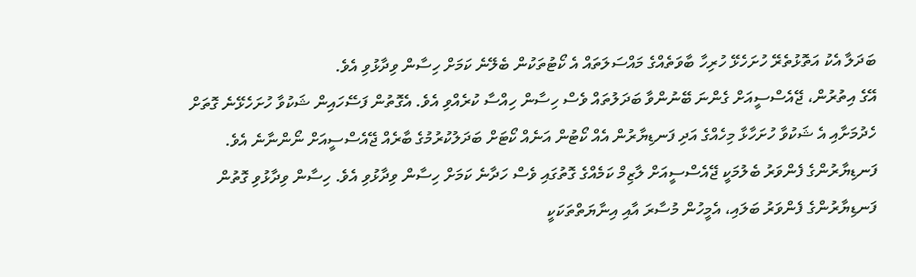ބަދަލާ އެކު އަތޮޅުތެރޭ ހުށަހެޅޭ ހުރިހާ ބާވަތެއްގެ މައްސަލަތައް އެ ކޯޓުތަކުން ބެލޭނެ ކަމަށް ހިސާން ވިދާޅުވި އެވެ.
އޭގެ އިތުރުން، ޖޭއެސްސީއަށް ގެންނަ ބޭނުންވާ ބަދަލުތައް ވެސް ހިސާން ހިއްސާ ކުރެއްވި އެވެ. އެގޮތުން ފަސޭހައިން ޝަކުވާ ހުށަހެޅޭނެ ގޮތަށް ހެދުމަށާއި އެ ޝަކުވާ ހުށަހާޅާ މިހެއްގެ އަދި ފަނޑިޔާރުން އެއް ކޯޓުން އަނެއް ކޯޓަށް ބަދަލުކުރުމުގެ ބާރެއް ޖޭއެސްސީއަށް ނޯންނާނެ އެވެ. ފަނޑިޔާރުންގެ ފެންވަރު ބެލުމަކީ ޖޭއެސްސީއަށް ލާޒިމް ކަމެއްގެ ގޮތުގައި ވެސް ހަދާނެ ކަމަށް ހިސާން ވިދާޅުވި އެވެ. ހިސާން ވިދާޅުވި ގޮތުން ފަނޑިޔާރުންގެ ފެންވަރު ބަލައި، އެމީހުން މުސާރަ އާއި އިނާޔަތްތަކަކީ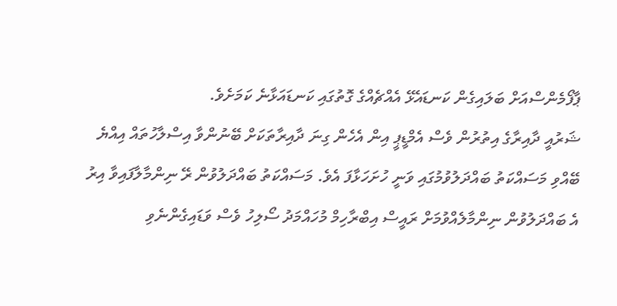ޕާފޯމެންސްއަށް ބަލައިގެން ކަނޑައެޅޭ އެއްޗެއްގެ ގޮތުގައި ކަނޑައަޅާނެ ކަމަށެވެ.
ޝަރުއީ ދާއިރާގެ އިތުރުން ވެސް އެމްޑީޕީ އިން އެހެން ގިނަ ދާއިރާތަކަށް ބޭނުންވާ އިސްލާހުތައް އިއްޔެ ބޭއްވި މަސައްކަތު ބައްދަލުވުމުގައި ވަނީ ހުށަހަޅާފަ އެވެ. މަސައްކަތު ބައްދަލުވުން ރޭ ނިންމާލާފައިވާ އިރު އެ ބައްދަލުވުން ނިންމާލެއްވުމަށް ރައީސް އިބްރާހިމް މުހައްމަދު ސޯލިހު ވެސް ވަޑައިގެންނެވި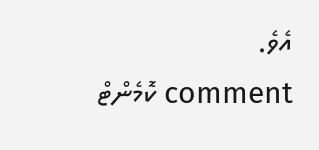އެވެ.
comment ކޮމެންޓް